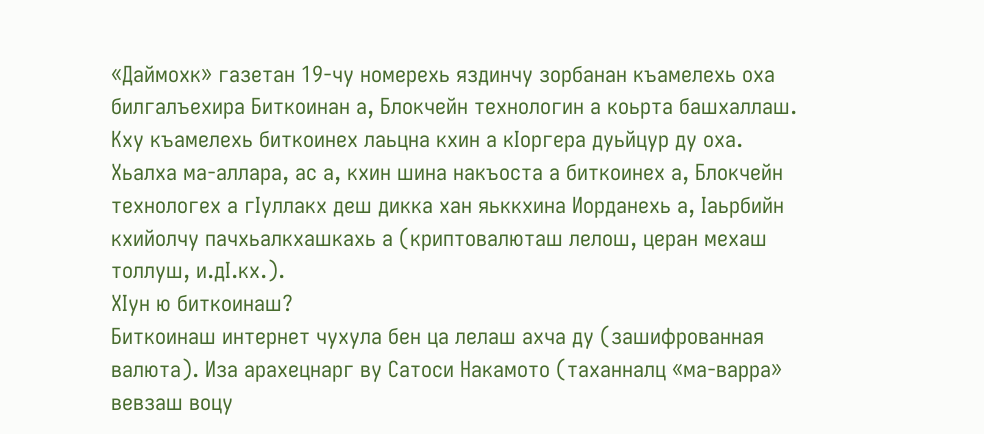«Даймохк» газетан 19-чу номерехь яздинчу зорбанан къамелехь оха билгалъехира Биткоинан а, Блокчейн технологин а коьрта башхаллаш. Кху къамелехь биткоинех лаьцна кхин а кIоргера дуьйцур ду оха.
Хьалха ма-аллара, ас а, кхин шина накъоста а биткоинех а, Блокчейн технологех а гIуллакх деш дикка хан яьккхина Иорданехь а, Iаьрбийн кхийолчу пачхьалкхашкахь а (криптовалюташ лелош, церан мехаш толлуш, и.дI.кх.).
ХIун ю биткоинаш?
Биткоинаш интернет чухула бен ца лелаш ахча ду (зашифрованная валюта). Иза арахецнарг ву Сатоси Накамото (таханналц «ма-варра» вевзаш воцу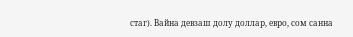стаг). Вайна девзаш долу доллар, евро, сом санна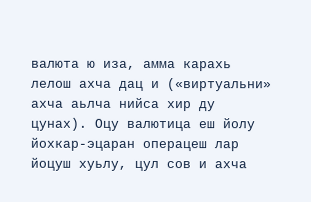валюта ю иза, амма карахь лелош ахча дац и («виртуальни» ахча аьлча нийса хир ду цунах). Оцу валютица еш йолу йохкар-эцаран операцеш лар йоцуш хуьлу, цул сов и ахча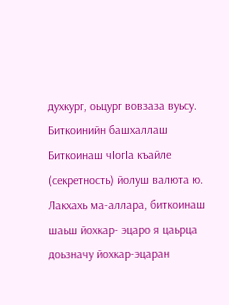духкург, оьцург вовзаза вуьсу.
Биткоинийн башхаллаш
Биткоинаш чIогIа къайле (секретность) йолуш валюта ю. Лакхахь ма-аллара, биткоинаш шаьш йохкар- эцаро я цаьрца доьзначу йохкар-эцаран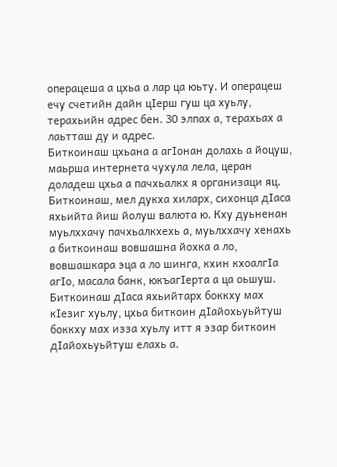операцеша а цхьа а лар ца юьту. И операцеш ечу счетийн дайн цIерш гуш ца хуьлу, терахьийн адрес бен. 30 элпах а, терахьах а лаьтташ ду и адрес.
Биткоинаш цхьана а агIонан долахь а йоцуш, маьрша интернета чухула лела, церан доладеш цхьа а пачхьалкх я организаци яц.
Биткоинаш, мел дукха хиларх, сихонца дIаса яхьийта йиш йолуш валюта ю. Кху дуьненан муьлххачу пачхьалкхехь а, муьлххачу хенахь а биткоинаш вовшашна йохка а ло, вовшашкара эца а ло шинга, кхин кхоалгIа агIо, масала банк, юкъагIерта а ца оьшуш.
Биткоинаш дIаса яхьийтарх боккху мах кIезиг хуьлу, цхьа биткоин дIайохьуьйтуш боккху мах изза хуьлу итт я эзар биткоин дIайохьуьйтуш елахь а.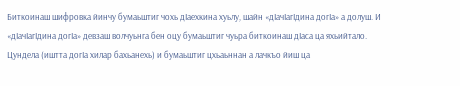Биткоинаш шифровка йинчу бумаьштиг чохь дIаехкина хуьлу, шайн «дIачIагIдина догIа» а долуш. И «дIачIагIдина догIа» девзаш волчуьнга бен оцу бумаьштиг чуьра биткоинаш дIаса ца яхьийтало. Цундела (иштта догIа хилар бахьанехь) и бумаьштиг цхьаьннан а лачкъо йиш ца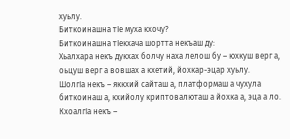хуьлу.
Биткоинашна тIе муха кхочу?
Биткоинашна тIекхача шортта некъаш ду:
Хьалхара некъ дукхах болчу наха лелош бу – юхкуш верг а, оьцуш верг а вовшах а кхетий, йохкар-эцар хуьлу.
ШолгIа некъ – яккхий сайташ а, платформаш а чухула биткоинаш а, кхийолу криптовалюташ а йохка а, эца а ло.
КхоалгIа некъ –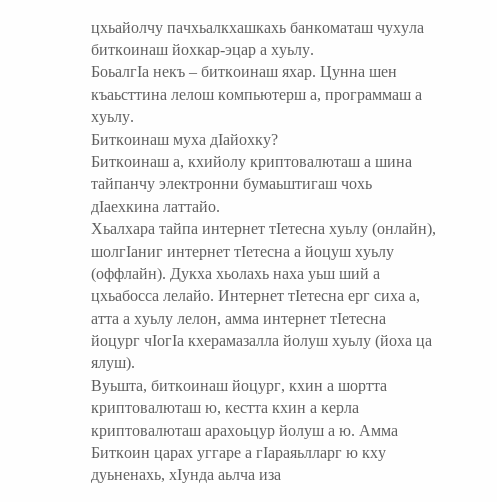цхьайолчу пачхьалкхашкахь банкоматаш чухула биткоинаш йохкар-эцар а хуьлу.
БоьалгIа некъ – биткоинаш яхар. Цунна шен къаьсттина лелош компьютерш а, программаш а хуьлу.
Биткоинаш муха дIайохку?
Биткоинаш а, кхийолу криптовалюташ а шина тайпанчу электронни бумаьштигаш чохь дIаехкина латтайо.
Хьалхара тайпа интернет тIетесна хуьлу (онлайн), шолгIаниг интернет тIетесна а йоцуш хуьлу (оффлайн). Дукха хьолахь наха уьш ший а цхьабосса лелайо. Интернет тIетесна ерг сиха а, атта а хуьлу лелон, амма интернет тIетесна йоцург чIогIа кхерамазалла йолуш хуьлу (йоха ца ялуш).
Вуьшта, биткоинаш йоцург, кхин а шортта криптовалюташ ю, кестта кхин а керла криптовалюташ арахоьцур йолуш а ю. Амма Биткоин царах уггаре а гIараяьлларг ю кху дуьненахь, хIунда аьлча иза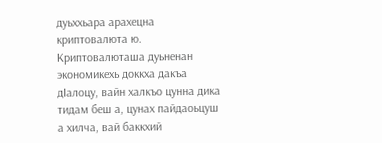дуьххьара арахецна криптовалюта ю.
Криптовалюташа дуьненан экономикехь доккха дакъа дIалоцу, вайн халкъо цунна дика тидам беш а, цунах пайдаоьцуш а хилча, вай баккхий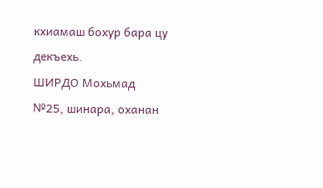кхиамаш бохур бара цу декъехь.
ШИРДО Мохьмад
№25, шинара, оханан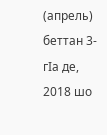(апрель) беттан 3-гIа де, 2018 шо